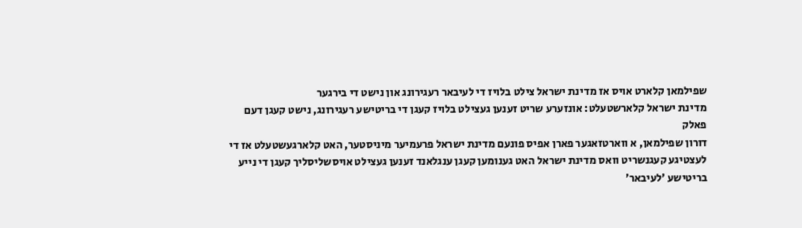שפילמאן קלארט אויס אז מדינת ישראל צילט בלויז די לעיבאר רעגירונג און נישט די בירגער
מדינת ישראל קלארשטעלט: אונזערע שריט זענען געצילט בלויז קעגן די בריטישע רעגירונג, נישט קעגן דעם פאלק
דורון שפילמאן, א ווארטזאגער פארן אפיס פונעם מדינת ישראל פרעמיער מיניסטער, האט קלארגעשטעלט אז די לעצטיגע קעגנשריט וואס מדינת ישראל האט גענומען קעגן ענגלאנד זענען געצילט אויסשליסליך קעגן די נייע בריטישע 'לעיבאר'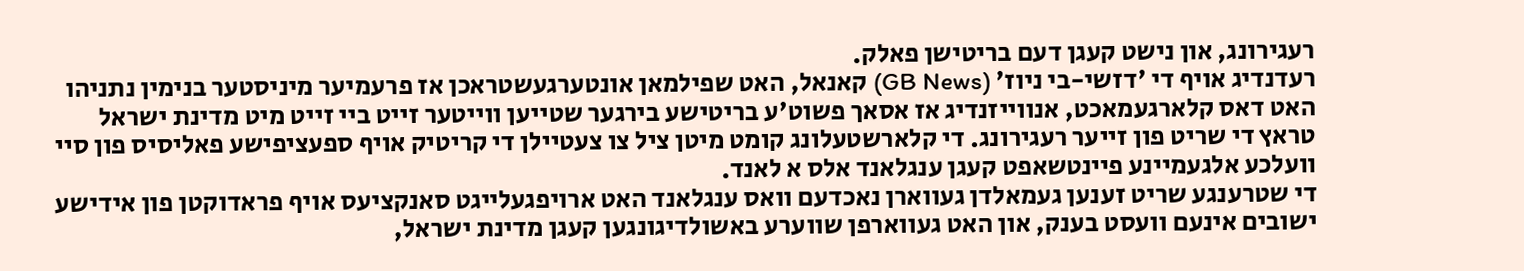רעגירונג, און נישט קעגן דעם בריטישן פאלק.
רעדנדיג אויף די 'דזשי-בי ניוז' (GB News) קאנאל, האט שפילמאן אונטערגעשטראכן אז פרעמיער מיניסטער בנימין נתניהו האט דאס קלארגעמאכט, אנווייזנדיג אז אסאך פשוט'ע בריטישע בירגער שטייען ווייטער זייט ביי זייט מיט מדינת ישראל טראץ די שריט פון זייער רעגירונג. די קלארשטעלונג קומט מיטן ציל צו צעטיילן די קריטיק אויף ספעציפישע פאליסיס פון סיי וועלכע אלגעמיינע פיינטשאפט קעגן ענגלאנד אלס א לאנד.
די שטרענגע שריט זענען געמאלדן געווארן נאכדעם וואס ענגלאנד האט ארויפגעלייגט סאנקציעס אויף פראדוקטן פון אידישע ישובים אינעם וועסט בענק, און האט געווארפן שווערע באשולדיגונגען קעגן מדינת ישראל,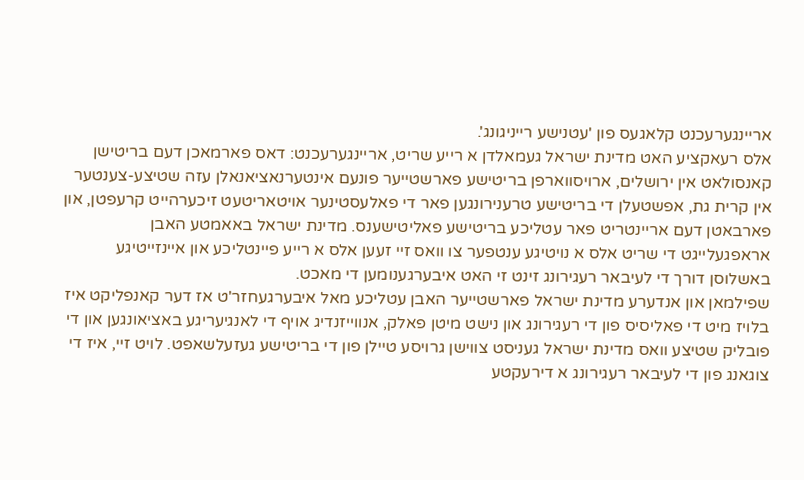אריינגערעכנט קלאגעס פון 'עטנישע רייניגונג'.
אלס רעאקציע האט מדינת ישראל געמאלדן א רייע שריט, אריינגערעכנט: דאס פארמאכן דעם בריטישן קאנסולאט אין ירושלים, ארויסווארפן בריטישע פארשטייער פונעם אינטערנאציאנאלן עזה שטיצע-צענטער אין קרית גת, אפשטעלן די בריטישע טרענירונגען פאר די פאלעסטינער אויטאריטעט זיכערהייט קרעפטן, און פארבאטן דעם אריינטריט פאר עטליכע בריטישע פאליטישענס. מדינת ישראל באאמטע האבן אראפגעלייגט די שריט אלס א נויטיגע ענטפער צו וואס זיי זעען אלס א רייע פיינטליכע און איינזייטיגע באשלוסן דורך די לעיבאר רעגירונג זינט זי האט איבערגענומען די מאכט.
שפילמאן און אנדערע מדינת ישראל פארשטייער האבן עטליכע מאל איבערגעחזר'ט אז דער קאנפליקט איז בלויז מיט די פאליסיס פון די רעגירונג און נישט מיטן פאלק, אנווייזנדיג אויף די לאנגיעריגע באציאונגען און די פובליק שטיצע וואס מדינת ישראל געניסט צווישן גרויסע טיילן פון די בריטישע געזעלשאפט. לויט זיי, איז די צוגאנג פון די לעיבאר רעגירונג א דירעקטע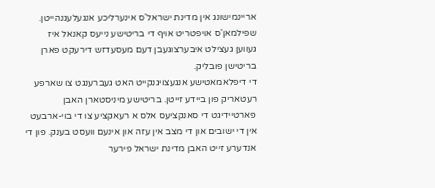אריינמישונג אין מדינת ישראל'ס אינערליכע אנגעלעגנהייטן. שפילמאן'ס אויפטריט אויף די בריטישע נייעס קאנאל איז געווען געצילט איבערצוגעבן דעם מעסעדזש דירעקט פארן בריטישן פובליק.
די דיפלאמאטישע אנגעצויגנקייט האט געברענגט צו שארפע רעטאריק פון ביידע זייטן. בריטישע מיניסטארן האבן פארטיידיגט די סאנקציעס אלס א רעאקציע צו די בוי-ארבעט אין די ישובים און די מצב אין עזה און אינעם וועסט בענק. פון די אנדערע זייט האבן מדינת ישראל פירער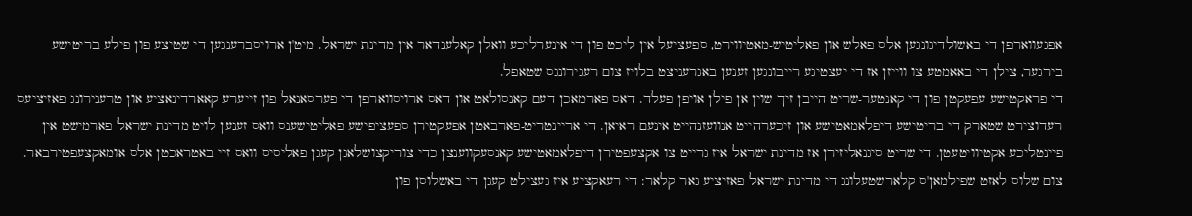אפגעווארפן די באשולדיגונגען אלס פאלש און פאליטיש-מאטיווירט, ספעציעל אין ליכט פון די אינערליכע וואלן קאלענדאר אין מדינת ישראל. מיט'ן ארויסברענגען די שטיצע פון פילע בריטישע בירגער, צילן די באאמטע צו ווייזן אז די יעצטיגע רייבונגען זענען באגרעניצט בלויז צום רעגירונגס שטאפל.
די פראקטישע עפעקטן פון די קאנטער-שריט הייבן זיך שוין אן פילן אויפן פעלד. דאס פארמאכן דעם קאנסולאט און דאס ארויסווארפן די פערסאנאל פון זייערע קאארדינאציע און טרענירונג פאזיציעס רעדוצירט שטארק די בריטישע דיפלאמאטישע און זיכערהייט אנוועזנהייט אינעם ראיאן. די אריינטריט-פארבאטן אפעקטירן ספעציפישע פאליטישענס וואס זענען לויט מדינת ישראל פארמישט אין פיינטליכע אקטיוויטעטן. די שריט סיגנאליזירן אז מדינת ישראל איז גרייט צו אקצעפטירן דיפלאמאטישע קאנסעקווענצן כדי צוריקצושלאגן קעגן פאליסיס וואס זיי באטראכטן אלס אומאקצעפטירבאר.
צום שלוס לאזט שפילמאן'ס קלארשטעלונג די מדינת ישראל פאזיציע גאר קלאר: די רעאקציע איז געצילט קעגן די באשלוסן פון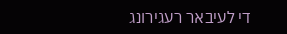די לעיבאר רעגירונג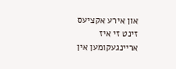און אירע אקציעס זינט זי איז אריינגעקומען אין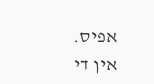אפיס. אין די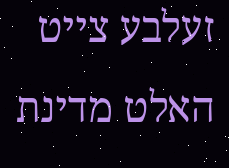זעלבע צייט האלט מדינת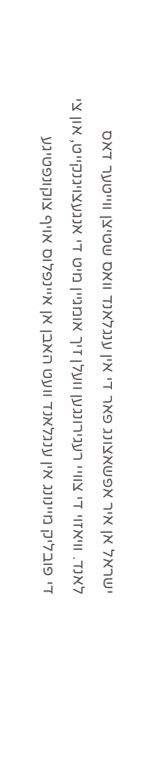ישראל אן איר אפשאצונג פאר די אין ענגלאנד וואס שטיצן ווייטער דאס לאנד. וויאזוי די צוויי רעגירונגען וועלן זיך אומגיין מיט די אנגעצויגנקייט, און צי די פובליק מיינונג אין ענגלאנד וועט האבן אן איינפלוס אויף צוקונפטיגע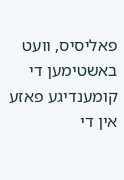פאליסיס, וועט באשטימען די קומענדיגע פאזע אין די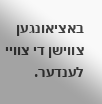באציאונגען צווישן די צוויי לענדער.